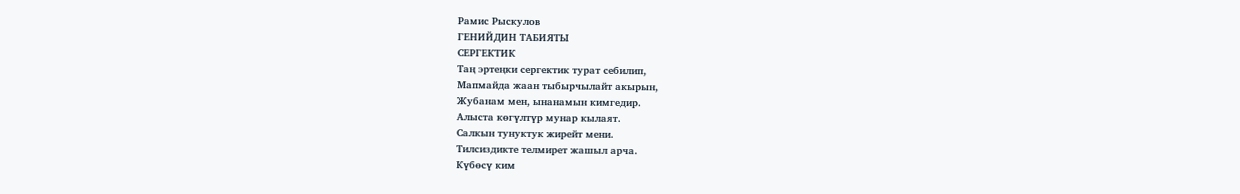Рамис Рыскулов
ГЕНИЙДИН ТАБИЯТЫ
СЕРГЕКТИК
Таң эртеңки сергектик турат себилип,
Мапмайда жаан тыбырчылайт акырын,
Жубанам мен, ынанамын кимгедир.
Алыста көгүлтүр мунар кылаят.
Салкын тунуктук жирейт мени.
Тилсиздикте телмирет жашыл арча.
Күбөсү ким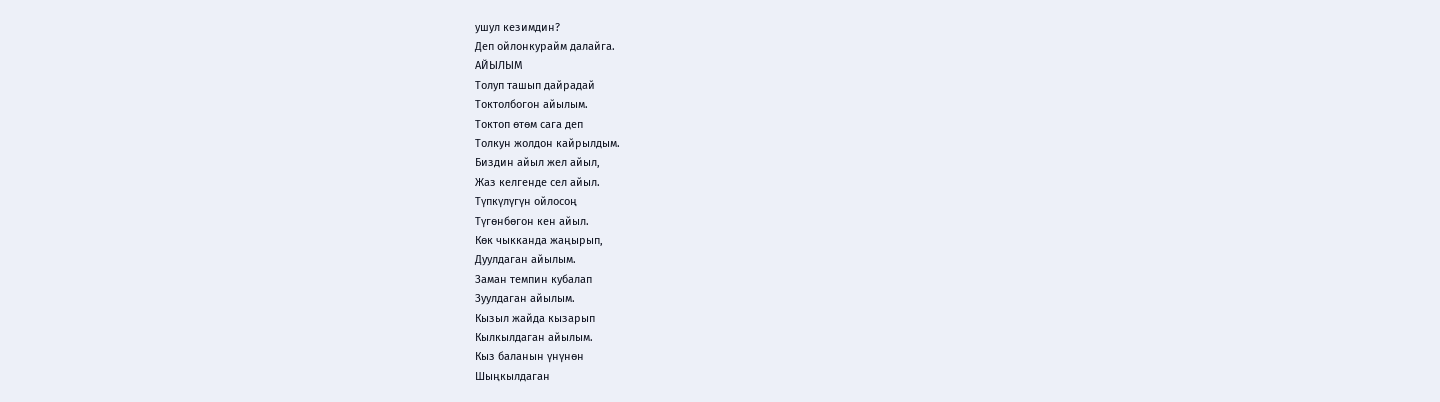ушул кезимдин?
Деп ойлонкурайм далайга.
АЙЫЛЫМ
Толуп ташып дайрадай
Токтолбогон айылым.
Токтоп өтөм сага деп
Толкун жолдон кайрылдым.
Биздин айыл жел айыл,
Жаз келгенде сел айыл.
Түпкүлүгүн ойлосоң
Түгөнбөгон кен айыл.
Көк чыкканда жаңырып,
Дуулдаган айылым.
Заман темпин кубалап
Зуулдаган айылым.
Кызыл жайда кызарып
Кылкылдаган айылым.
Кыз баланын үнүнөн
Шыңкылдаган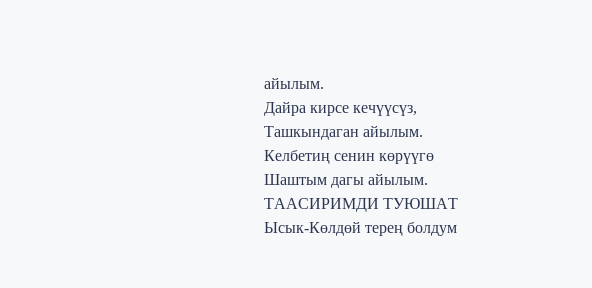айылым.
Дайра кирсе кечүүсүз,
Ташкындаган айылым.
Келбетиң сенин көрүүгө
Шаштым дагы айылым.
ТААСИРИМДИ ТУЮШАТ
Ысык-Көлдөй терең болдум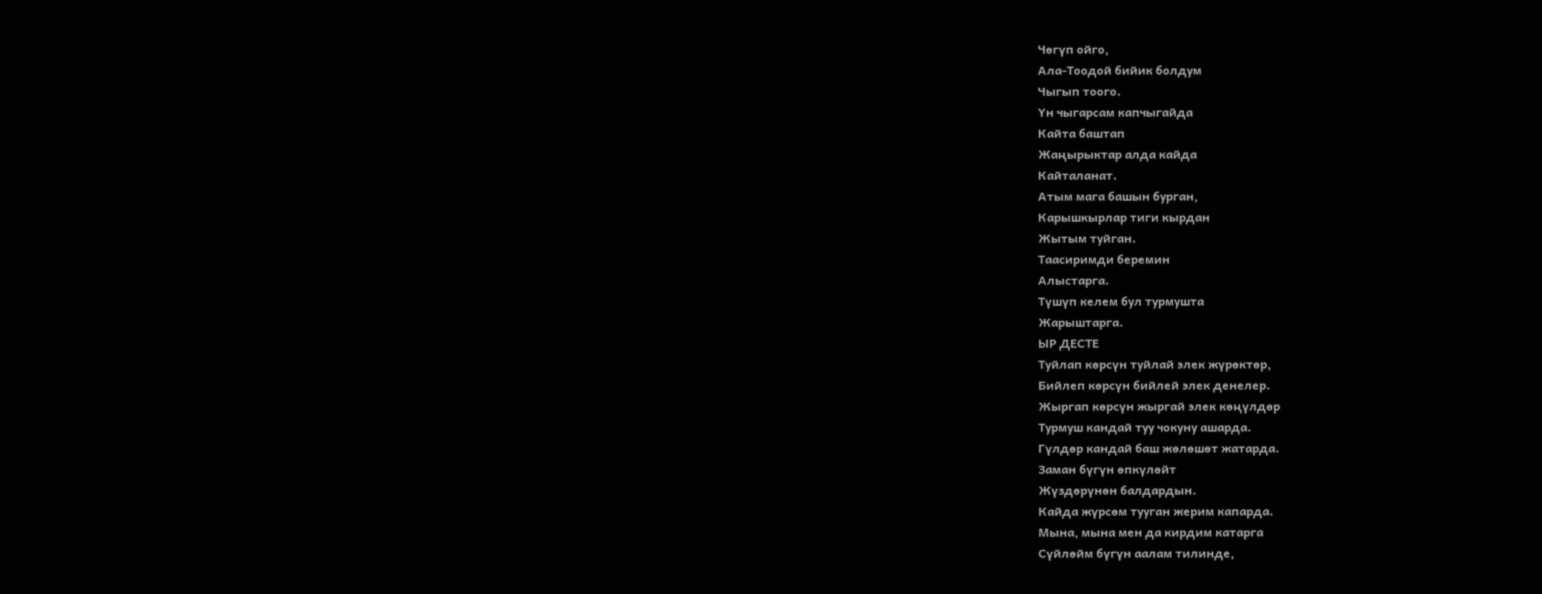Чөгүп ойго,
Ала-Тоодой бийик болдум
Чыгып тоого.
Үн чыгарсам капчыгайда
Кайта баштап
Жаңырыктар алда кайда
Кайталанат.
Атым мага башын бурган,
Карышкырлар тиги кырдан
Жытым туйган.
Таасиримди беремин
Алыстарга.
Түшүп келем бул турмушта
Жарыштарга.
ЫР ДЕСТЕ
Туйлап көрсүн туйлай элек жүрөктөр,
Бийлеп көрсүн бийлей элек денелер.
Жыргап көрсүн жыргай элек көңүлдөр
Турмуш кандай туу чокуну ашарда.
Гүлдөр кандай баш жөлөшөт жатарда.
Заман бүгүн өпкүлөйт
Жүздөрүнөн балдардын.
Кайда жүрсөм тууган жерим капарда.
Мына, мына мен да кирдим катарга
Сүйлөйм бүгүн аалам тилинде,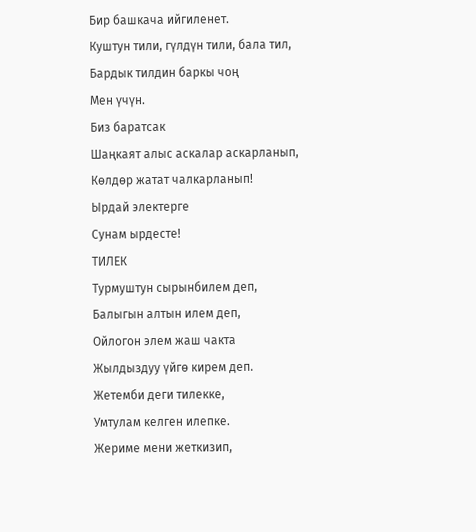Бир башкача ийгиленет.
Куштун тили, гүлдүн тили, бала тил,
Бардык тилдин баркы чоң
Мен үчүн.
Биз баратсак
Шаңкаят алыс аскалар аскарланып,
Көлдөр жатат чалкарланып!
Ырдай электерге
Сунам ырдесте!
ТИЛЕК
Турмуштун сырынбилем деп,
Балыгын алтын илем деп,
Ойлогон элем жаш чакта
Жылдыздуу үйгө кирем деп.
Жетемби деги тилекке,
Умтулам келген илепке.
Жериме мени жеткизип,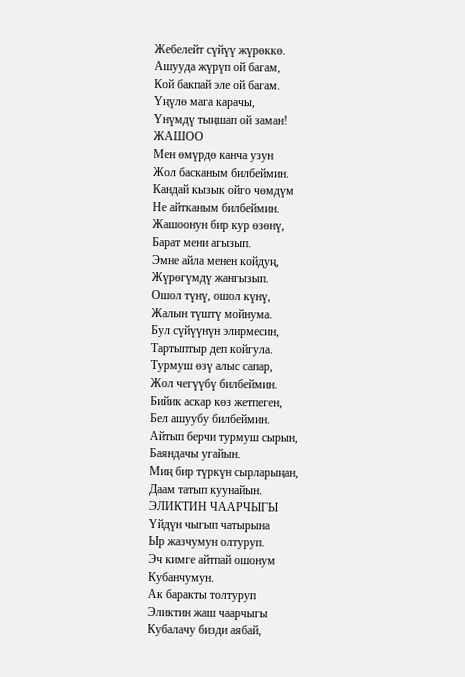Жебелейт сүйүү жүрөккө.
Ашууда жүрүп ой багам,
Кой бакпай эле ой багам.
Үңүлө мага карачы,
Үнүмдү тыңшап ой заман!
ЖАШОО
Мен өмүрдө канча узун
Жол басканым билбеймин.
Кандай кызык ойго чөмдүм
Не айтканым билбеймин.
Жашоонун бир кур өзөнү,
Барат мени агызып.
Эмне айла менен койдуң,
Жүрөгүмдү жангызып.
Ошол түнү, ошол күнү,
Жалын түштү мойнума.
Бул сүйүүнүн элирмесин,
Тартыптыр деп койгула.
Турмуш өзү алыс сапар,
Жол чегүүбү билбеймин.
Бийик аскар көз жетпеген,
Бел ашуубу билбеймин.
Айтып берчи турмуш сырын,
Баяндачы угайын.
Миң бир түркүн сырларыңан,
Даам татып куунайын.
ЭЛИКТИН ЧААРЧЫГЫ
Үйдүн чыгып чатырына
Ыр жазчумун олтуруп.
Эч кимге айтпай ошонум
Кубанчумун.
Ак баракты толтуруп
Эликтин жаш чаарчыгы
Кубалачу бизди аябай,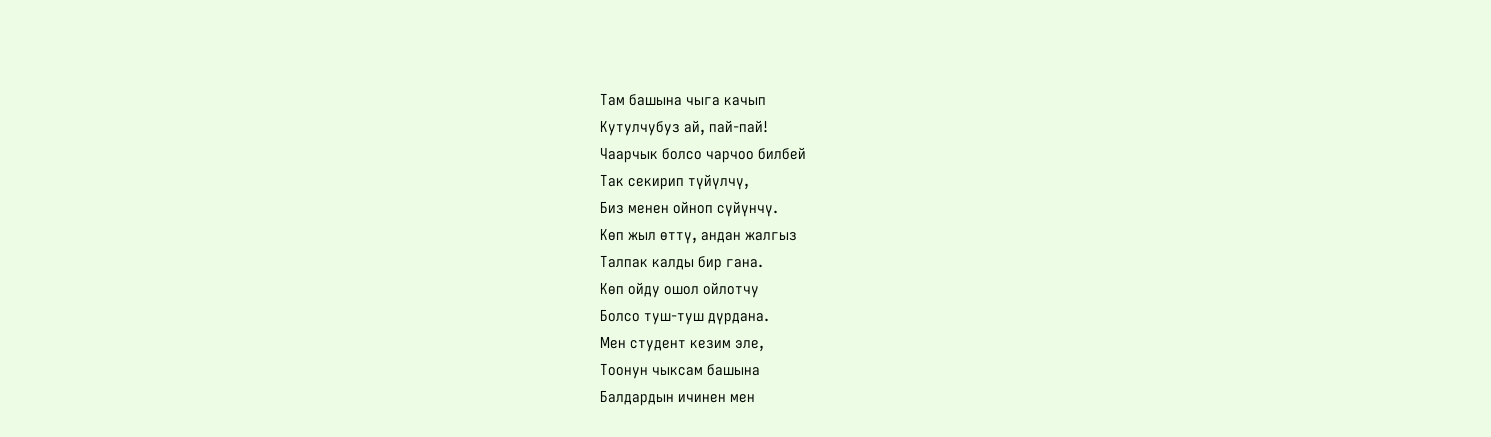Там башына чыга качып
Кутулчубуз ай, пай-пай!
Чаарчык болсо чарчоо билбей
Так секирип түйүлчү,
Биз менен ойноп сүйүнчү.
Көп жыл өттү, андан жалгыз
Талпак калды бир гана.
Көп ойду ошол ойлотчу
Болсо туш-туш дүрдана.
Мен студент кезим эле,
Тоонун чыксам башына
Балдардын ичинен мен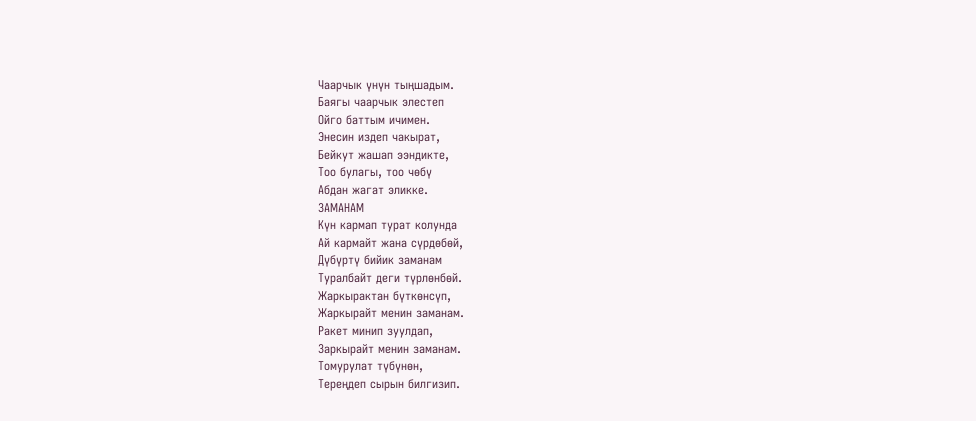Чаарчык үнүн тыңшадым.
Баягы чаарчык элестеп
Ойго баттым ичимен.
Энесин издеп чакырат,
Бейкут жашап ээндикте,
Тоо булагы, тоо чөбү
Абдан жагат эликке.
ЗАМАНАМ
Күн кармап турат колунда
Ай кармайт жана сүрдөбөй,
Дүбүртү бийик заманам
Туралбайт деги түрлөнбөй.
Жаркырактан бүткөнсүп,
Жаркырайт менин заманам.
Ракет минип зуулдап,
Заркырайт менин заманам.
Томурулат түбүнөн,
Тереңдеп сырын билгизип.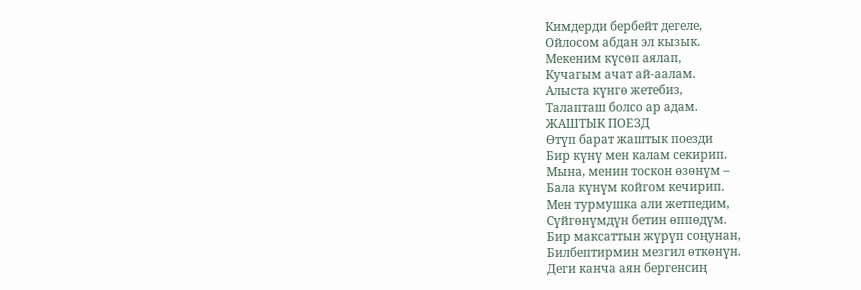Кимдерди бербейт дегеле,
Ойлосом абдан эл кызык.
Мекеним күсөп аялап,
Кучагым ачат ай-аалам.
Алыста күнгө жетебиз,
Талапташ болсо ар адам.
ЖАШТЫК ПОЕЗД
Өтүп барат жаштык поезди
Бир күнү мен калам секирип.
Мына, менин тоскон өзөнүм –
Бала күнүм койгом кечирип.
Мен турмушка али жетпедим,
Сүйгөнүмдүн бетин өппөдүм.
Бир максаттын жүрүп соңунан,
Билбептирмин мезгил өткөнүн.
Деги канча аян бергенсиң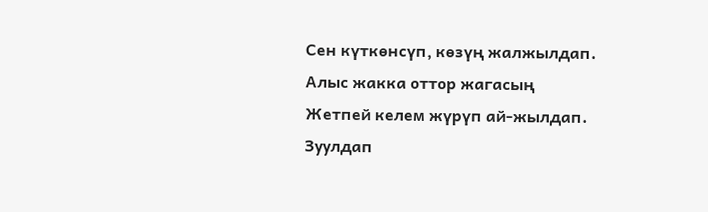Сен күткөнсүп, көзүң жалжылдап.
Алыс жакка оттор жагасың
Жетпей келем жүрүп ай-жылдап.
Зуулдап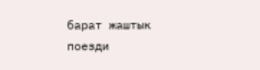барат жаштык поезди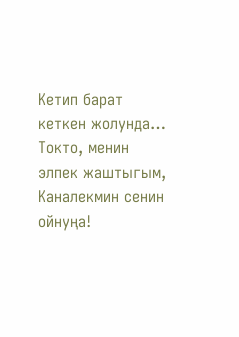Кетип барат кеткен жолунда…
Токто, менин элпек жаштыгым,
Каналекмин сенин ойнуңа!